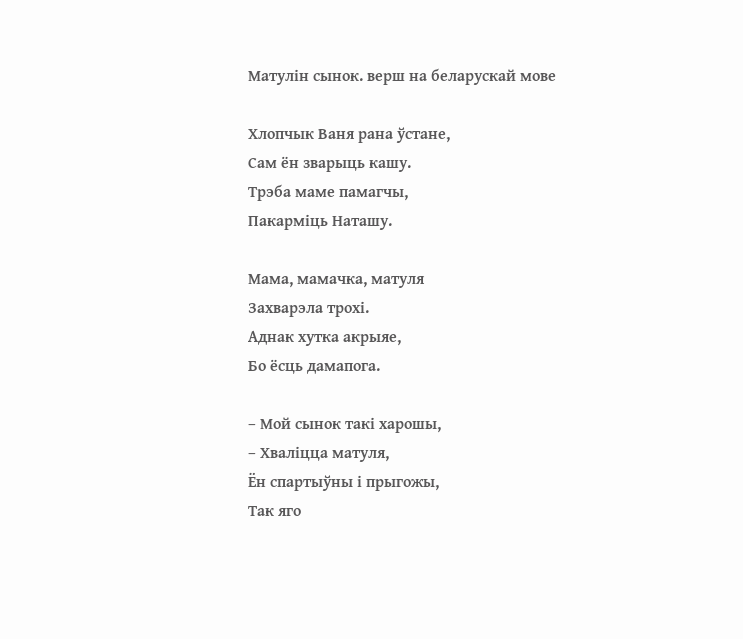Матулiн сынок. верш на беларускай мове

Хлопчык Ваня рана ўстане,
Сам ён зварыць кашу.
Трэба маме памагчы,
Пакарміць Наташу.

Мама, мамачка, матуля
Захварэла трохі.
Аднак хутка акрыяе,
Бо ёсць дамапога.

– Мой сынок такі харошы,
– Хваліцца матуля,
Ён спартыўны і прыгожы,
Так яго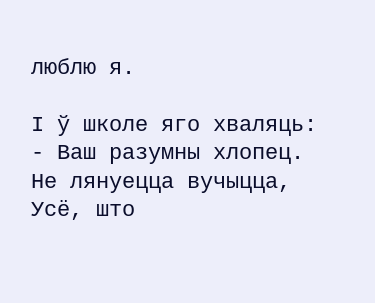люблю я.

І ў школе яго хваляць:
- Ваш разумны хлопец.
Не лянуецца вучыцца,
Усё, што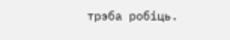трэба робіць.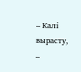– Калі вырасту, –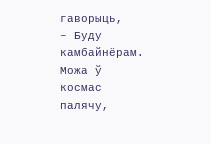гаворыць,
– Буду камбайнёрам.
Можа ў космас палячу,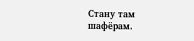Стану там шафёрам.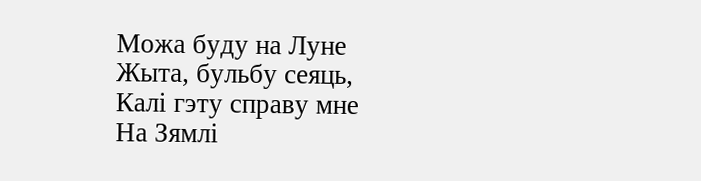Можа буду на Луне
Жыта, бульбу сеяць,
Калі гэту справу мне
На Зямлі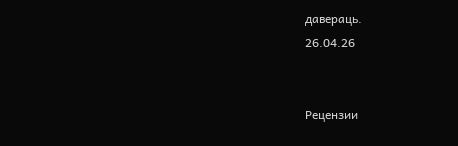давераць.
26.04.26


Рецензии